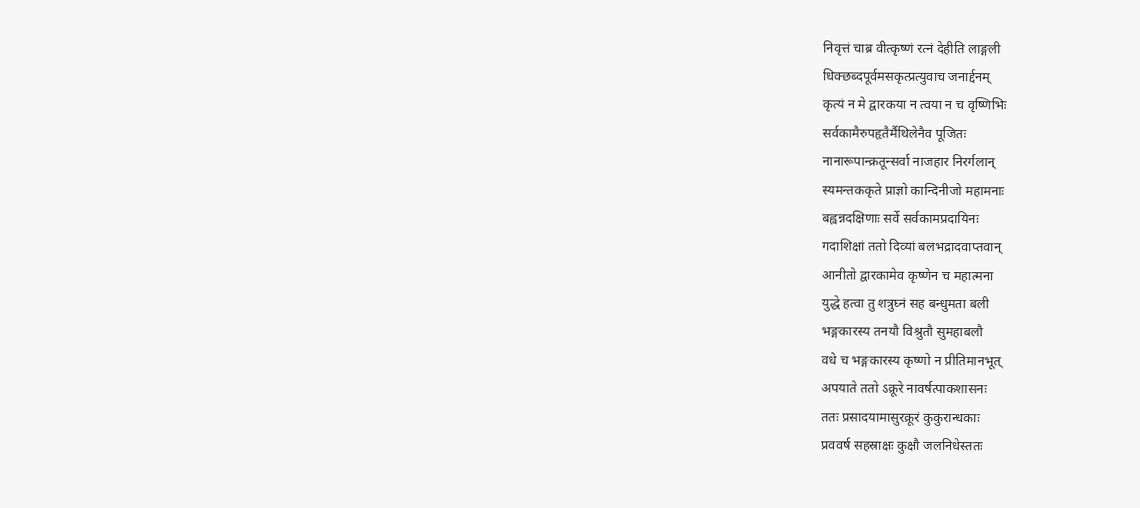निवृत्तं चाब्र वीत्कृष्णं रत्नं देहीति लाङ्गली
धिक्छब्दपूर्वमसकृत्प्रत्युवाच जनार्द्दनम्
कृत्यं न मे द्वारकया न त्वया न च वृष्णिभिः
सर्वकामैरुपहृतैर्मैथिलेनैव पूजितः
नानारूपान्क्रतून्सर्वा नाजहार निरर्गलान्
स्यमन्तककृते प्राज्ञो कान्दिनीजो महामनाः
बह्वन्नदक्षिणाः सर्वे सर्वकामप्रदायिनः
गदाशिक्षां ततो दिव्यां बलभद्रादवाप्तवान्
आनीतो द्वारकामेव कृष्णेन च महात्मना
युद्धे हत्वा तु शत्रुघ्नं सह बन्धुमता बली
भङ्गकारस्य तनयौ विश्रुतौ सुमहाबलौ
वधे च भङ्गकारस्य कृष्णो न प्रीतिमानभूत्
अपयाते ततो ऽक्रूरे नावर्षत्पाकशासनः
ततः प्रसादयामासुरक्रूरं कुकुरान्धकाः
प्रववर्ष सहस्राक्षः कुक्षौ जलनिधेस्ततः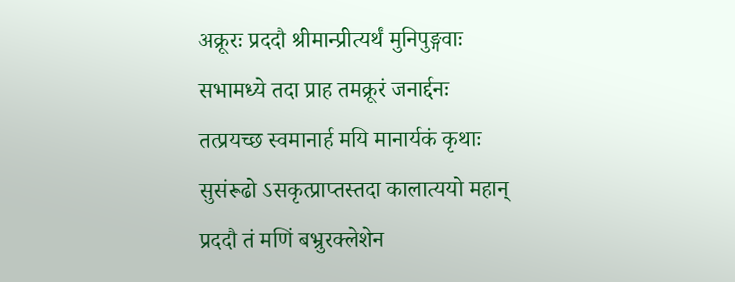अक्रूरः प्रददौ श्रीमान्प्रीत्यर्थं मुनिपुङ्गवाः
सभामध्ये तदा प्राह तमक्रूरं जनार्द्दनः
तत्प्रयच्छ स्वमानार्ह मयि मानार्यकं कृथाः
सुसंरूढो ऽसकृत्प्राप्तस्तदा कालात्ययो महान्
प्रददौ तं मणिं बभ्रुरक्लेशेन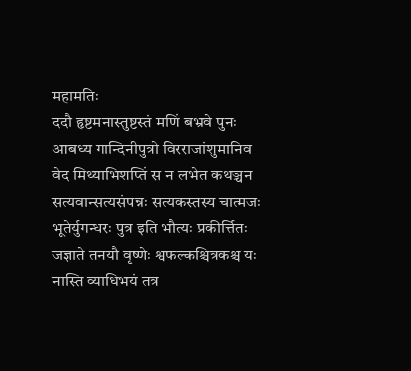महामतिः
ददौ हृष्टमनास्तुष्टस्तं मणिं बभ्रवे पुनः
आबध्य गान्दिनीपुत्रो विरराजांशुमानिव
वेद मिथ्याभिशप्तिं स न लभेत कथञ्चन
सत्यवान्सत्यसंपन्नः सत्यकस्तस्य चात्मजः
भूतेर्युगन्धरः पुत्र इति भौत्यः प्रकीर्त्तितः
जज्ञाते तनयौ वृष्णेः श्वफल्कश्चित्रकश्च यः
नास्ति व्याधिभयं तत्र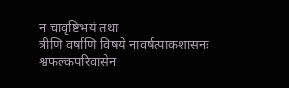न चावृष्टिभयं तथा
त्रीणि वर्षाणि विषये नावर्षत्पाकशासनः
श्वफल्कपरिवासेन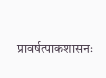प्रावर्षत्पाकशासनः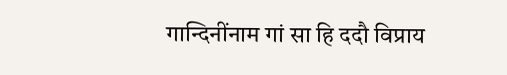गान्दिनींनाम गां सा हि ददौ विप्राय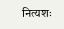नित्यशः